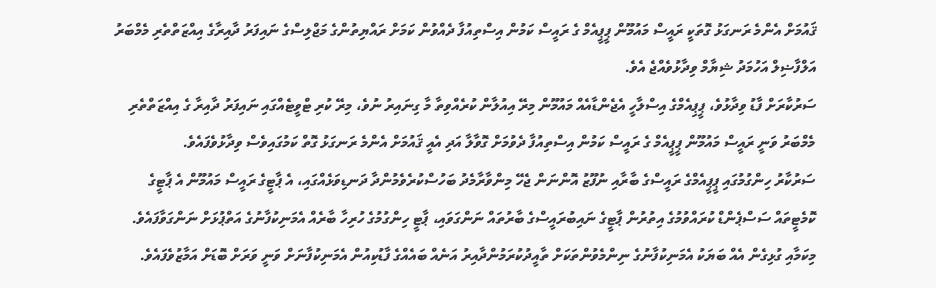ޤައުމަށް އެންމެ ރަނގަޅު ގޮތަކީ ރައީސް މައުމޫން ޕީޕީއެމް ގެ ރައީސް ކަމުން އިސްތިއުފާ ދެއްވުން ކަމަށް ރައްޔިތުންގެ މަޖްލިސްގެ ނައިފަރު ދާއިރާގެ އިއްޒަތްތެރި މެމްބަރު އަލްފާޟިލް އަހުމަދު ޝިޔާމް ވިދާޅުވެއްޖެ އެވެ.
ސަރުކާރަށް ފާޑު ވިދާޅުވެ، ޕީޕިއެމްގެ އިސްލާހީ އެޖެންޑާއެއް މައުމޫން މިރޭ އިއުލާން ކުރެއްވިތާ މާ ގިނައިރު ނުވެ، މިރޭ ކުރި ޓްވީޓެއްގައި ނައިފަރު ދާއިރާ ގެ އިއްޒަތްތެރި މެމްބަރު ވަނީ ރައީސް މައުމޫން ޕީޕީއެމް ގެ ރައީސް ކަމުން އިސްތިއުފާ ދެވުމަށް ގޮވާލާ އަދި އެއީ ޤައުމަށް އެންމެ ރަނގަޅު ގޮތް ކަމުގައިވެސް ވިދާޅުވެފައެވެ.
ސަރުކާރު ހިންގުމުގައި ޕީޕީއެމްގެ ރައީސްގެ ބާރާއި ނުފޫޒު އޮންނަން ޖެހޭ މިންވާރާމެދު ބަހުސްކުރެވެމުންދާ ދަނޑިވަޅެއްގައި، އެ ޕާޓީގެ ރައީސް މައުމޫން އެ ޕާޓީގެ ކޮމެޓީތައް ސަސްޕެންޑް ކުރައްވުމުގެ އިތުރުން ޕާޓީގެ ނައިބުރައީސްގެ ބާރުތައް ނަންގަވައި، ޕާޓީ ހިންގުމުގެ ހުރިހާ ބާރެއް އެމަނިކުފާނުގެ އަތްޕުޅަށް ނަންގަވާފައެވެ. މިކަމާއި ގުޅިގެން އެއް ބަޔަކު އެމަނިކުފާނުގެ ނިންމެވުންތަކަށް ތާއީދުކުރަމުންދާއިރު އަނެއް ބައެއްގެ ފާޑުކިއުން އެމަނިކުފާނަށް ވަނީ ވަރަށް ބޮޑަށް އަމާޒުވެފައެވެ.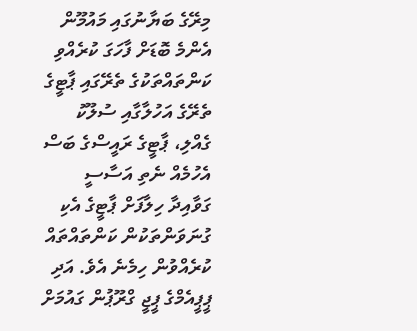މިރޭގެ ބަޔާނުގައި މައުމޫން އެންމެ ބޮޑަށް ފާހަގަ ކުރެއްވި ކަންތައްތަކުގެ ތެރޭގައި ޕާޓީގެ ތެރޭގެ އަހުލާގާއި ސުލޫކު ގެއްލި، ޕާޓީގެ ރައީސްގެ ބަސް އެހުމެއް ނެތި އަސާސީ ގަވާއިދާ ހިލާފަށް ޕާޓީގެ އެކި ގުނަވަންތަކުން ކަންތައްތައް ކުރެއްވުން ހިމެނެ އެވެ. އަދި ޕީޕީއެމްގެ ޕީޖީ ގްރޫޕުން ގައުމަށް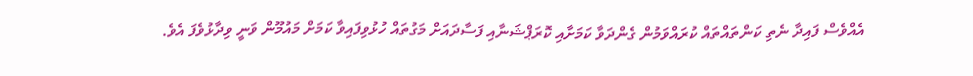އެއްވެސް ފައިދާ ނެތި ކަންތައްތައް ކުރައްވަމުން ގެންދަވާ ކަމަށާއި ކޮރަޕްޝަނާއި ފަސާދައަށް މަގުތައް ހުޅުވިފައިވާ ކަމަށް މައުމޫން ވަނީ ވިދާޅުވެފަ އެވެ.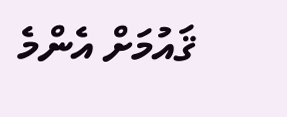ޤައުމަށް އެންމެ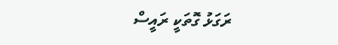ރަގަޅު ގޮތަކީ ރައީސް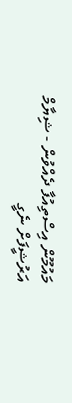މައުމޫން އިސްތިއުފާ ދެއްވުން - ޝިޔާމް
އަރުޝީފަށް ނެގީ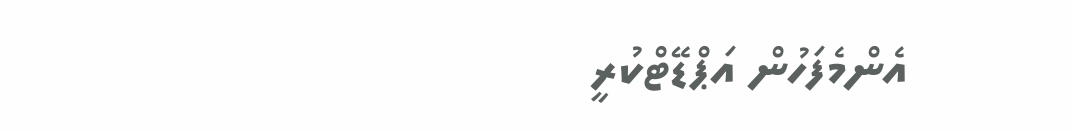އެންމެފަހުން އަޕްޑޭޓްކުރީ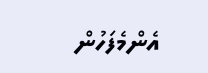އެންމެފަހުން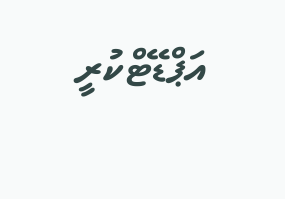އަޕްޑޭޓްކުރީ